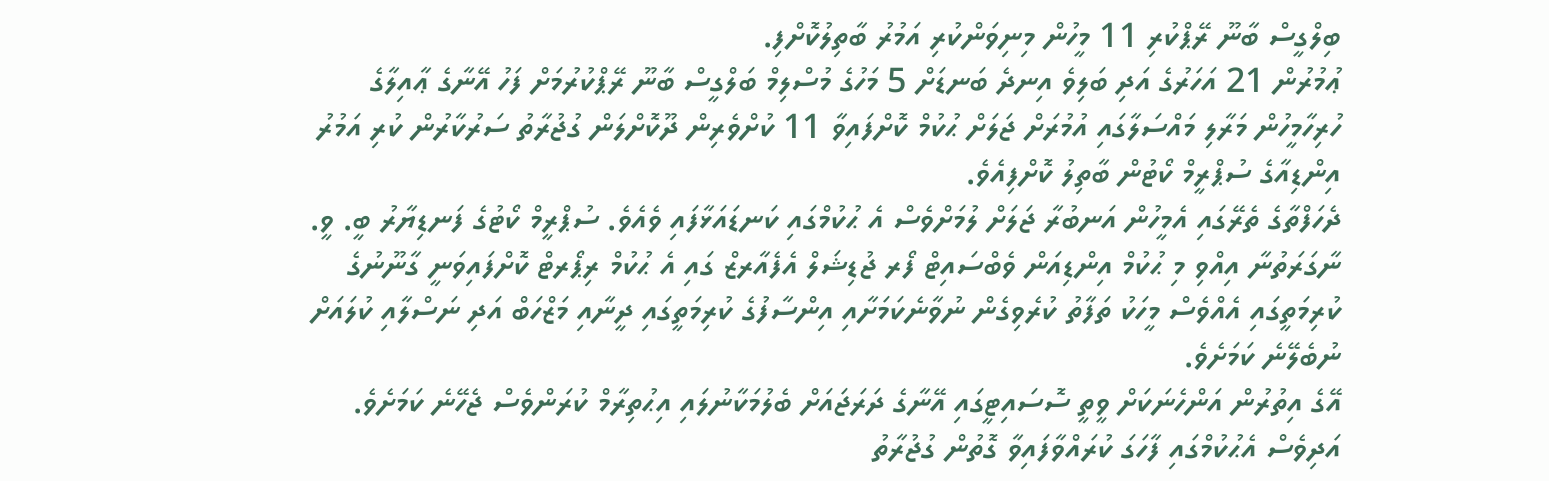ބިލްގީސް ބާނޫ ރޭޕްކުރި 11 މީހުން މިނިވަންކުރި އަމުރު ބާތިލުކޮށްފި.
ޢުމުރުން 21 އަހަރުގެ އަދި ބަލިވެ އިނދެ ބަނޑަށް 5 މަހުގެ މުސްލިމް ބަލްގީސް ބާނޫ ރޭޕްކުރުމަށް ފަހު އޭނާގެ ޢާއިލާގެ ހުރިހާމީހުން މަރާލި މައްސަލާގައި އުމުރަށް ޖަލަށް ޙުކުމް ކޮށްފައިވާ 11 ކުށްވެރިން ދޫކޮށްލަން ގުޖުރާތު ސަރުކާރުން ކުރި އަމުރު އިންޑިއާގެ ސުޕްރީމް ކޯޓުން ބާތިލު ކޮށްފިއެވެ.
ދެހަފްތާގެ ތެރޭގައި އެމީހުން އަނބުރާ ޖަލަށް ލުމަށްވެސް އެ ޙުކުމްގައި ކަނޑައަޅާފައި ވެއެވެ. ސުޕްރީމް ކޯޓުގެ ފަނޑިޔާރު ބީ. ވީ. ނާގަރަތުނާ އިއްވި މި ޙުކުމް އިންޑިއަން ވެބްސައިޓް ފޯރ ޖުޑިޝަލް އެފެއާރޒް ގައި އެ ޙުކުމް ރިޕޯރޓް ކޮށްފައިވަނީ ގާނޫނުގެ ކުރިމަތީގައި އެއްވެސް މީހަކު ތަފާތު ކުރެވިގެން ނުވާނެކަމަށާއި އިންސާފުގެ ކުރިމަތީގައި ދީނާއި މަޒްހަބް އަދި ނަސްލާއި ކުލައަށް ނުބެލޭނެ ކަމަށެވެ.
އޭގެ އިތުރުން އަންހެނަކަށް ވީތީ ސޮސައިޓީގައި އޭނާގެ ދަރަޖައަށް ބެލުމަކާނުލައި އިޙުތިރާމް ކުރަންވެސް ޖެހޭނެ ކަމަށެވެ. އަދިވެސް އެޙުކުމްގައި ފާހަގަ ކުރައްވާފައިވާ ގޮތުން ގުޖުރާތު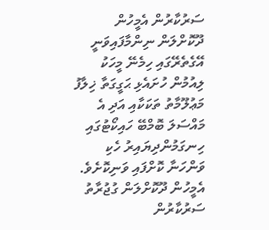ސަރުކާރުން އެމީހުން ދޫކޮށްލަން ނިންމާފައިވަނީ އޭގެތެރޭގައި ހިމެނޭ މީހަކު ލިއުމުން ހުށައެޅި ޙަގީގަތާ ޚިލާފު މަޢުލޫމާތު ތަކަކާއި އަދި އެ މައްސަލަ ބޮމްބޭ ހައިކޯޓުގައި ހިނގަމުންދިޔައިރު ހެކި ވަންހަނާ ކޮށްފައި ވަނިކޮށެވެ. އެމީހުން ދޫކޮށްލަން ގުޖުރާތު ސަރުކާރުން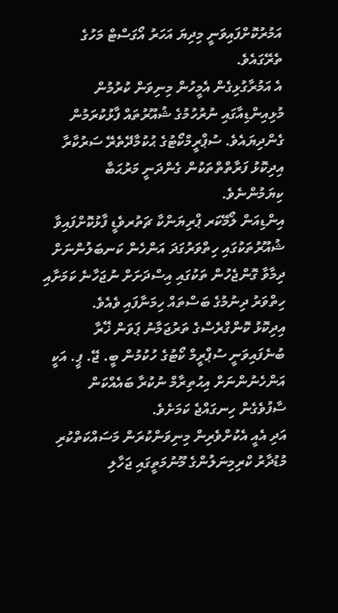އަމުރުކޮށްފައިވަނީ މިދިޔަ އަހަރު އޯގަސްޓް މަހުގެ ތެރޭގައެވެ.
އެ އަމުރާގުޅިގެން އެމީހުން މިނިވަން ކުރުމުން މުޅިއިންޑިއާގައި ނުރުހުމުގެ ޝުއޫރުތައް ފާޅުކުރަމުން ގެންދިޔައެވެ. ސުޕްރީމްކޯޓުގެ ޙުކުމާދޭތެރޭ ސަރުކާރާ އިދިކޮޅު ފަރާތްތްތަކުން ގެންދަނީ މަރުޙަބާ ކިޔަމުންނެވެ.
އިންޑިއަން ލޯމޭކަރ ޕްރިޔަންކާ ޗަތުރވެޑީ ފާޅުކޮށްފައިވާ ޝުއޫރުތަކުގައި ހިތްވަރުގަދަ އަންހެން ކަނބަލުންނަށް ދިމާވާ ގޮންޖެހުން ތަކުގައި އިސްދަށަށް ނުޖަހާނެ ކަމަށާއި ހިތްވަރު ދިނުމުގެ ބަސްތައް ހިމަނާފައި ވެއެވެ.
އިދިކޮޅު ކޮންގްރެސްގެ ތަރުޖަމާނު ޕަވަން ޚޭރާ ބުނެފައިވަނީ ސުޕްރީމް ކޯޓުގެ ހުކުމުން ބީ. ޖޭ. ޕީ. އަކީ އަންހެނުންނަށް އިޙުތިރާމް ނުކުރާ ބައެއްކަން ސާފުވެގެން ހިނގައްޖެ ކަމަށެވެ.
އަދި އެއީ އެކުށްވެރިން މިނިވަންކުރަން މަސައްކަތްކުރި މުޑުދާރު ކްރިމިނަލުންގެ މޫނުމަތީގައި ޖަހާލި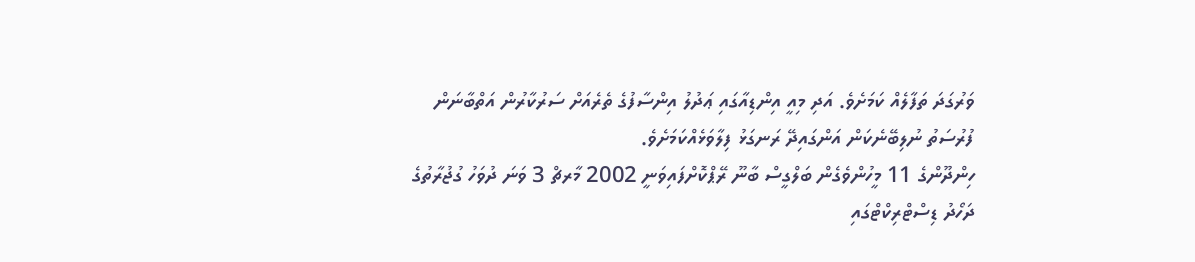ވަރުގަދަ ތަފާލެއް ކަމަށެވެ. އަދި މިއީ އިންޑިއާގައި ޢަދުލު އިންސާފުގެ ތެރެއަށް ސަރުކާރުން އަތްބާނަން ފުރުސަތު ނުލިބޭނެކަން އަންގައިދޭ ރަނގަޅު ފިލާވަޅެއްކަމަށެވެ.
ހިންދޫންގެ 11 މީހުންވެގެން ބަލްގީސް ބާނޫ ރޭޕްކޮށްފައިވަނީ 2002 މާރޗް 3 ވަނަ ދުވަހު ގުޖުރާތުގެ ދަހޯދު ޑިސްޓްރިކްޓްގައި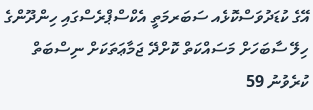އޭގެ ކުޑަދުވަސްކޮޅެއ ސަބަރމަތީ އެކްސްޕްރެސްގައި ހިންދޫންގެ ހިލޭ ސާބަހަށް މަސައްކަތް ކޮށްދޭ ޖަމާޢަތަކަށް ނިސްބަތް ކުރެވުނު 59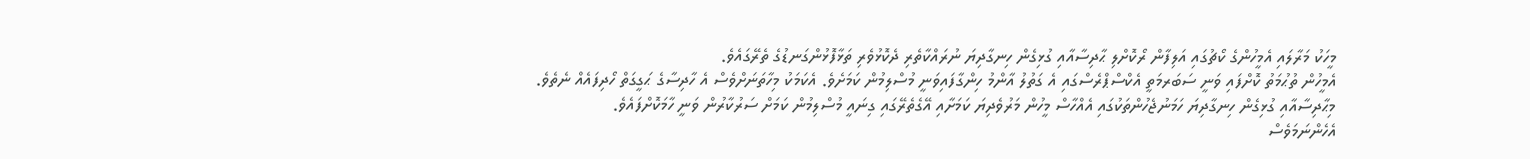މީހަކު މަރާލައި އެމީހުންގެ ކޯޗުގައި އަލިފާން ރޯކޮށްލި ޙާދިސާއާއި ގުޅިގެން ހިނގާދިޔަ ނުރައްކާތެރި ދެކޮޅުވެރި ތަޅާފޮޅުންގަނޑުގެ ތެރޭގައެވެ.
އެމީހުން ތުޙުމަތު ކޮށްފައި ވަނީ ސަބަރމަތީ އެކްސްޕްރެސްގައި އެ ގަތުލު އާންމު ހިންގާފައިވަނީ މުސްލިމުން ކަމަށެވެ. އެކަމަކު މިހާތަނަށްވެސް އެ ހާދިސާގެ ޙަގީގަތް ހޯދިފައެއް ނެތެވެ. މިޙާދިސާއާއި ގުޅިގެން ހިނގާދިޔަ ހަމަނުޖެހުންތަކުގައި އެއްހާސް މީހުން މަރުވެދިޔަ ކަމަށާއި އޭގެތެރޭގައި ގިނައީ މުސްލިމުން ކަމަށް ސަރުކާރުން ވަނީ ހާމަކޮށްފައެވެ.
އެހެންނަމަވެސް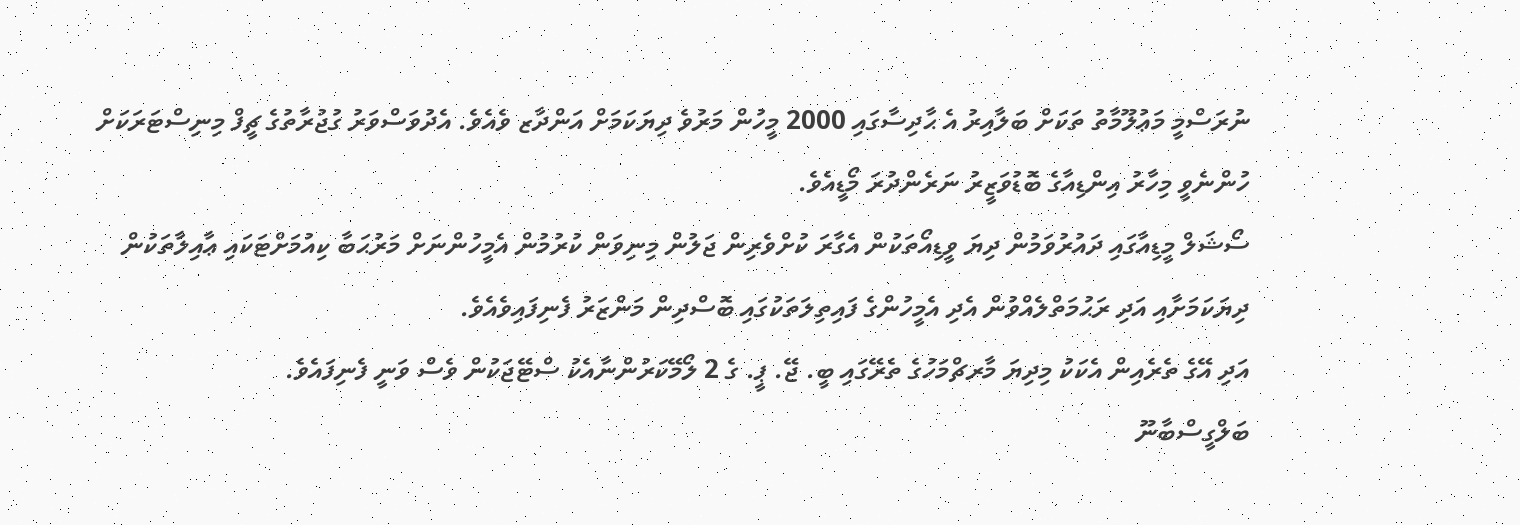ނުރަސްމީ މަޢުލޫމާތު ތަކަށް ބަލާއިރު އެ ޙާދިސާގައި 2000 މީހުން މަރުވެ ދިޔަކަމަށް އަންދާޒ ވެއެވެ. އެދުވަސްވަރު ގުޖުރާތުގެ ޗީފް މިނިސްޓަރަކަށް ހުންނެވީ މިހާރު އިންޑިއާގެ ބޮޑުވަޒީރު ނަރެންދުރަ މޯޑީއެވެ.
ސޯޝަލް މީޑިއާގައި ދައުރުވަމުން ދިޔަ ވީޑިއޯތަކުން އެގާރަ ކުށްވެރިން ޖަލުން މިނިވަން ކުރުމުން އެމީހުންނަށް މަރުޙަބާ ކިއުމަށްޓަކައި ޢާއިލާތަކުން ދިޔަކަމަށާއި އަދި ރަޙުމަތްލެއްވުން އެދި އެމީހުންގެ ފައިތިލަތަކުގައި ބޮސްދިން މަންޒަރު ފެނިފައިވެއެވެ.
އަދި އޭގެ ތެރެއިން އެކަކު މިދިޔަ މާރޗްމަހުގެ ތެރޭގައި ބީ. ޖޭ. ޕީ. ގެ 2 ލޯމޭކަރުންނާއެކު ސްޓޭޖަކުން ވެސް ވަނީ ފެނިފައެވެ.
ބަލްގީސްބާނޫ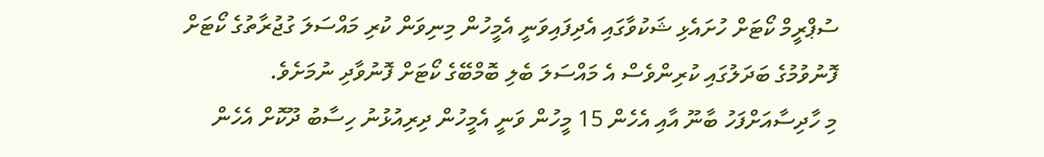ސުޕްރީމް ކޯޓަށް ހުށައެޅި ޝަކުވާގައި އެދިފައިވަނީ އެމީހުން މިނިވަން ކުރި މައްސަލަ ގުޖުރާތުގެ ކޯޓަށް ފޮނުވުމުގެ ބަދަލުގައި ކުރިންވެސް އެ މައްސަލަ ބެލި ބޮމްބޭގެ ކޯޓަށް ފޮނުވާދި ނުމަށެވެ.
މި ހާދިސާއަށްފަހު ބާނޫ އާއި އެހެން 15 މީހުން ވަނީ އެމީހުން ދިރިއުޅުނު ހިސާބު ދޫކޮށް އެހެން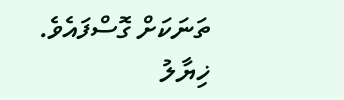ތަނަކަށް ގޮސްފައެވެ.
ޚިޔާލު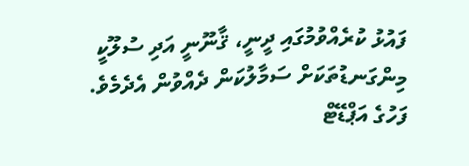ފައުޅު ކުރެއްވުމުގައި ދީނީ، ޤާނޫނީ އަދި ސުލޫކީ މިންގަނޑުތަކަށް ސަމާލުކަން ދެއްވުން އެދެމެވެ.
ފަހުގެ އަޕްޑޭޓް